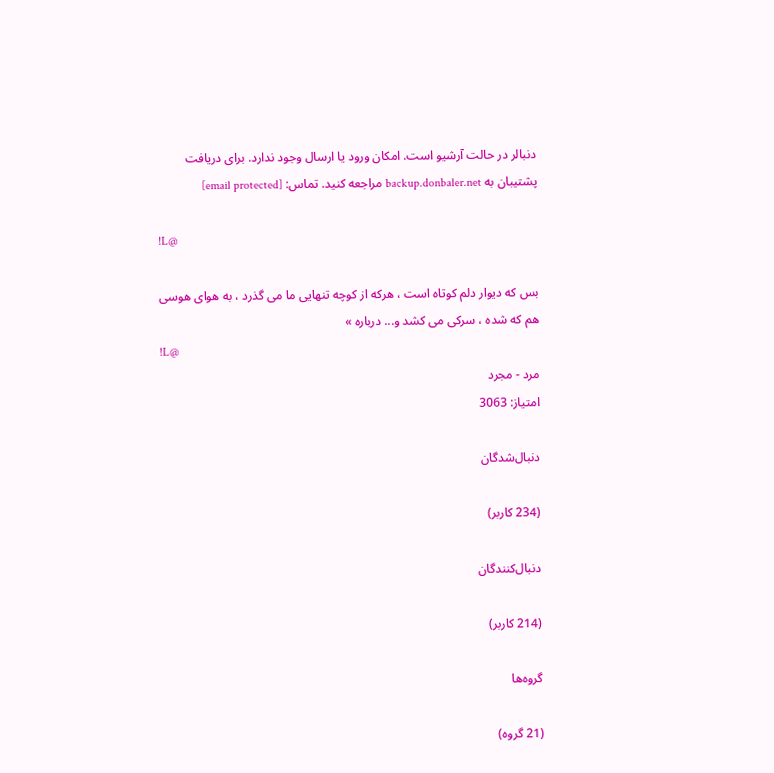دنبالر در حالت آرشیو است. امکان ورود یا ارسال وجود ندارد. برای دریافت پشتیبان به backup.donbaler.net مراجعه کنید. تماس: [email protected]

!L@

بس که دیوار دلم کوتاه است ، هرکه از کوچه تنهایی ما می گذرد ، به هوای هوسی هم که شده ، سرکی می کشد و... درباره »
!L@
مرد - مجرد
امتیاز: 3063

دنبال‌شدگان

(234 کاربر)

دنبال‌کنندگان

(214 کاربر)

گروه‌ها

(21 گروه)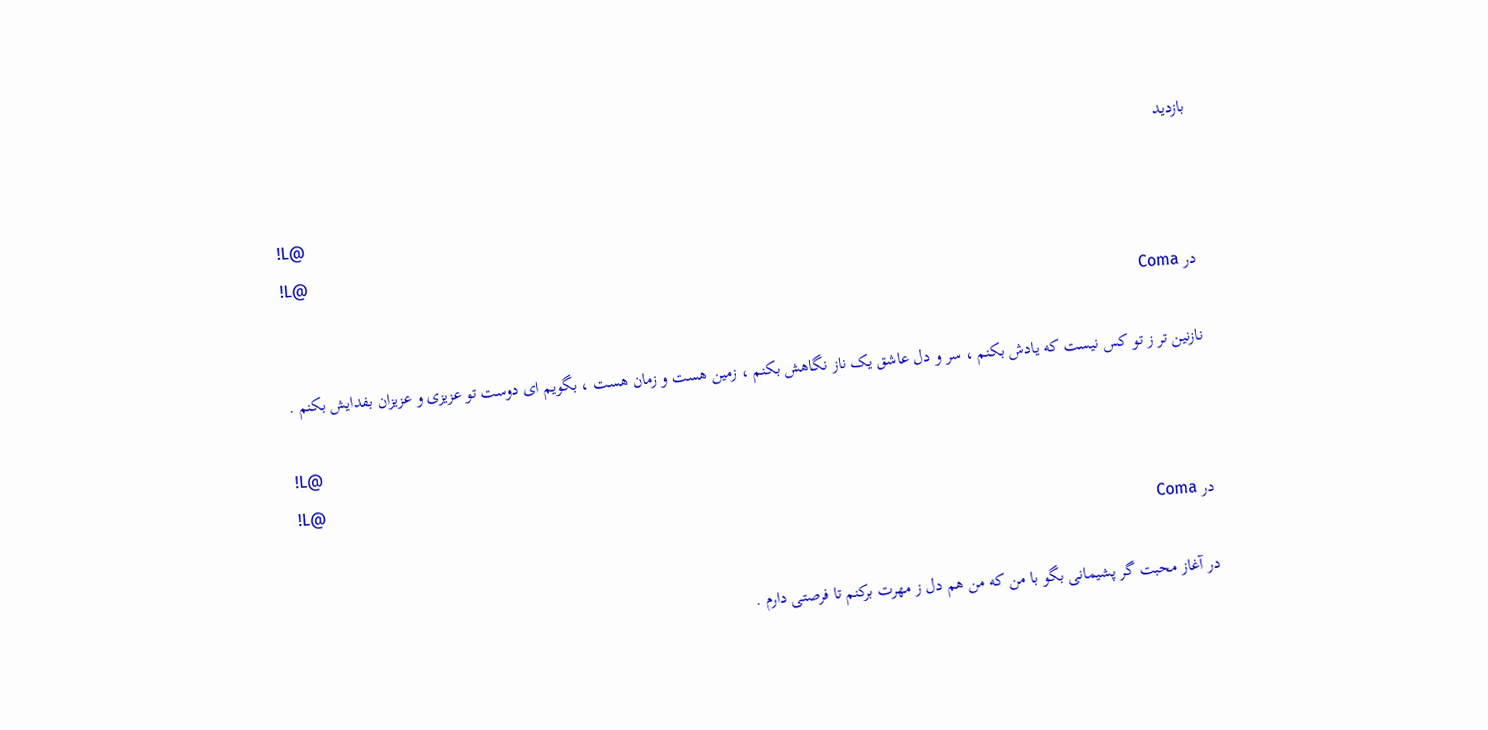بازدید

!L@
!L@
در Coma

نازنین تر ز تو کس نیست که یادش بکنم ، سر و دل عاشق یک ناز نگاهش بکنم ، زمین هست و زمان هست ، بگویم ای دوست تو عزیزی و عزیزان بفدایش بکنم .

!L@
!L@
در Coma

در آغاز محبت گر پشیمانی بگو با من که من هم دل ز مهرت برکنم تا فرصتی دارم .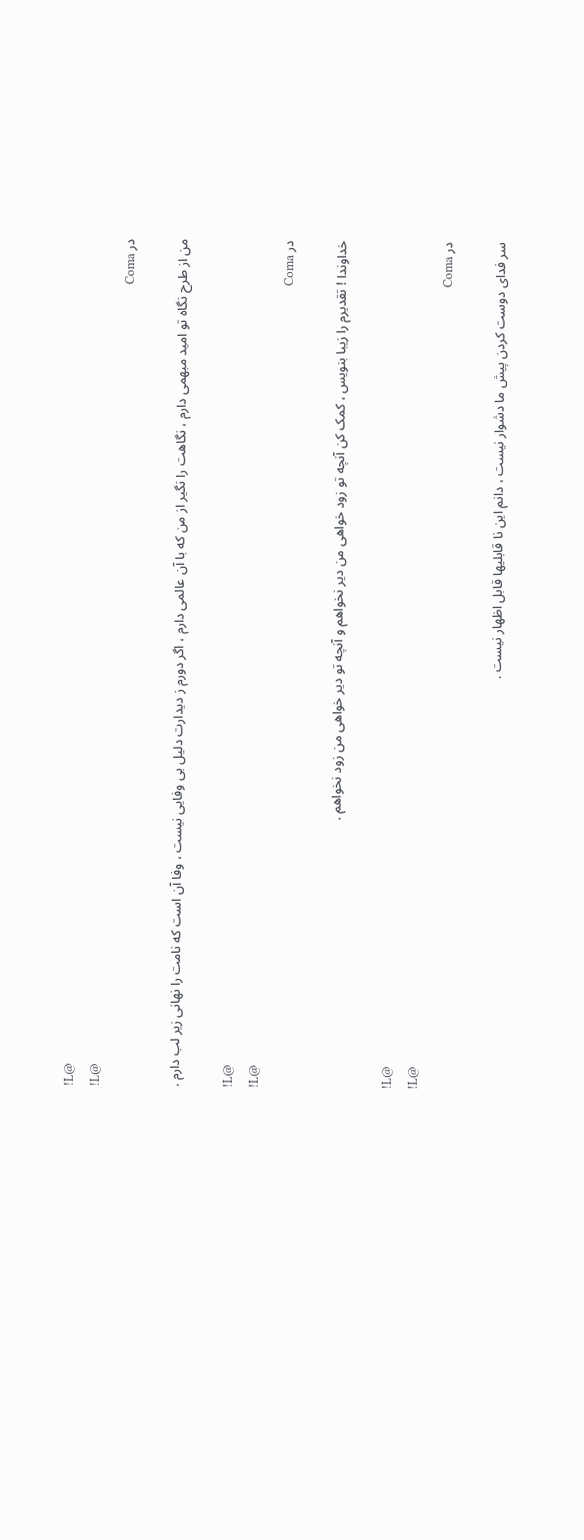!L@
!L@
در Coma

من از طرح نگاه تو امید مبهمی دارم ، نگاهت را نگیر از من که با آن عالمی دارم ، اگر دورم ز دیدارت دلیل بی وفایی نیست ، وفا آن است که نامت را نهانی زیر لب دارم .

!L@
!L@
در Coma

خداوندا ! تقدیرم را زیبا بنویس ، کمک کن آنچه تو زود خواهی من دیر نخواهم و آنچه تو دیر خواهی من زود نخواهم .

!L@
!L@
در Coma

سر فدای دوست کردن پیش ما دشوار نیست ، دانم این نا قابلیها قابل اظهار نیست .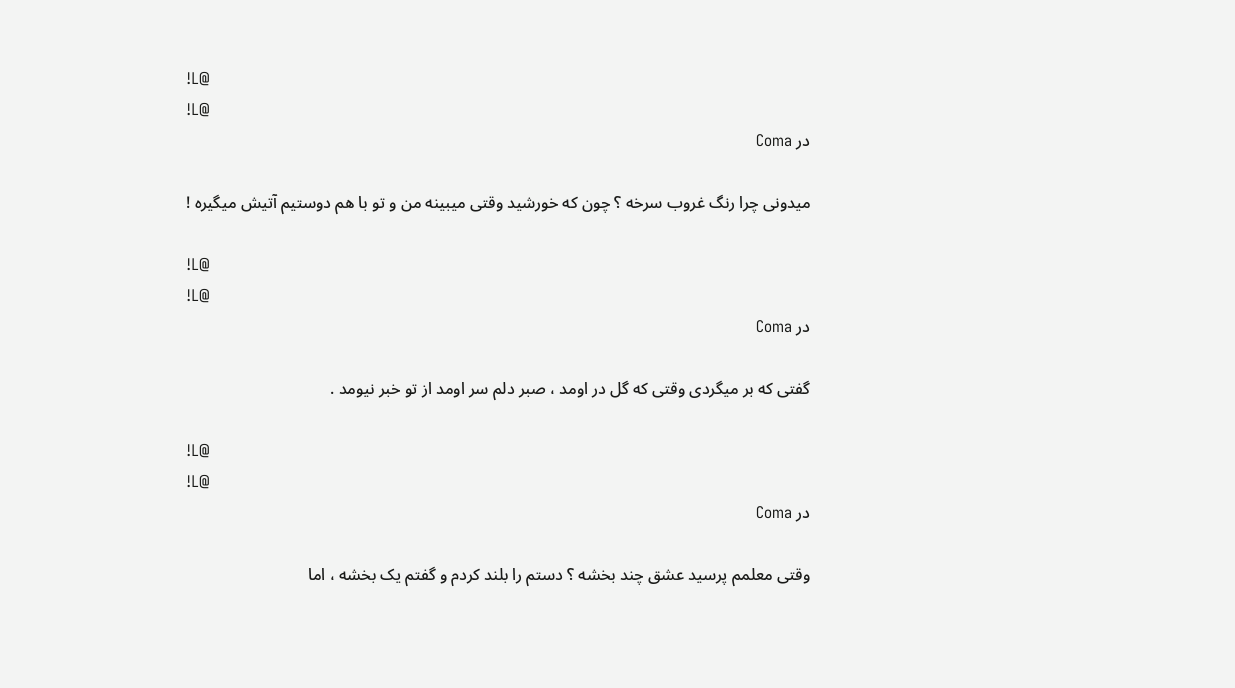!L@
!L@
در Coma

میدونی چرا رنگ غروب سرخه ؟ چون که خورشید وقتی میبینه من و تو با هم دوستیم آتیش میگیره !

!L@
!L@
در Coma

گفتی که بر میگردی وقتی که گل در اومد ، صبر دلم سر اومد از تو خبر نیومد .

!L@
!L@
در Coma

وقتی معلمم پرسید عشق چند بخشه ؟ دستم را بلند کردم و گفتم یک بخشه ، اما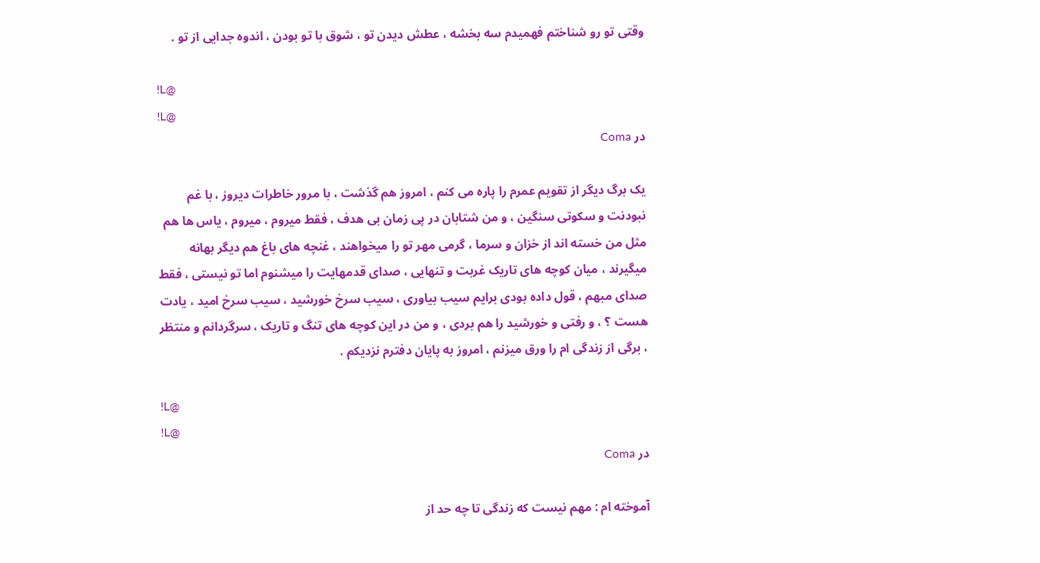وقتی تو رو شناختم فهمیدم سه بخشه ، عطش دیدن تو ، شوق با تو بودن ، اندوه جدایی از تو .

!L@
!L@
در Coma

یک برگ دیگر از تقویم عمرم را پاره می کنم ، امروز هم گذشت ، با مرور خاطرات دیروز ، با غم نبودنت و سکوتی سنگین ، و من شتابان در پی زمان بی هدف ، فقط میروم ، میروم ، یاس ها هم مثل من خسته اند از خزان و سرما ، گرمی مهر تو را میخواهند ، غنچه های باغ هم دیگر بهانه میگیرند ، میان کوچه های تاریک غربت و تنهایی ، صدای قدمهایت را میشنوم اما تو نیستی ، فقط صدای مبهم ، قول داده بودی برایم سیب بیاوری ، سیب سرخ خورشید ، سیب سرخ امید ، یادت هست ؟ ، و رفتی و خورشید را هم بردی ، و من در این کوچه های تنگ و تاریک ، سرگردانم و منتظر ، برگی از زندگی ام را ورق میزنم ، امروز به پایان دفترم نزدیکم .

!L@
!L@
در Coma

آموخته ام : مهم نیست که زندگی تا چه حد از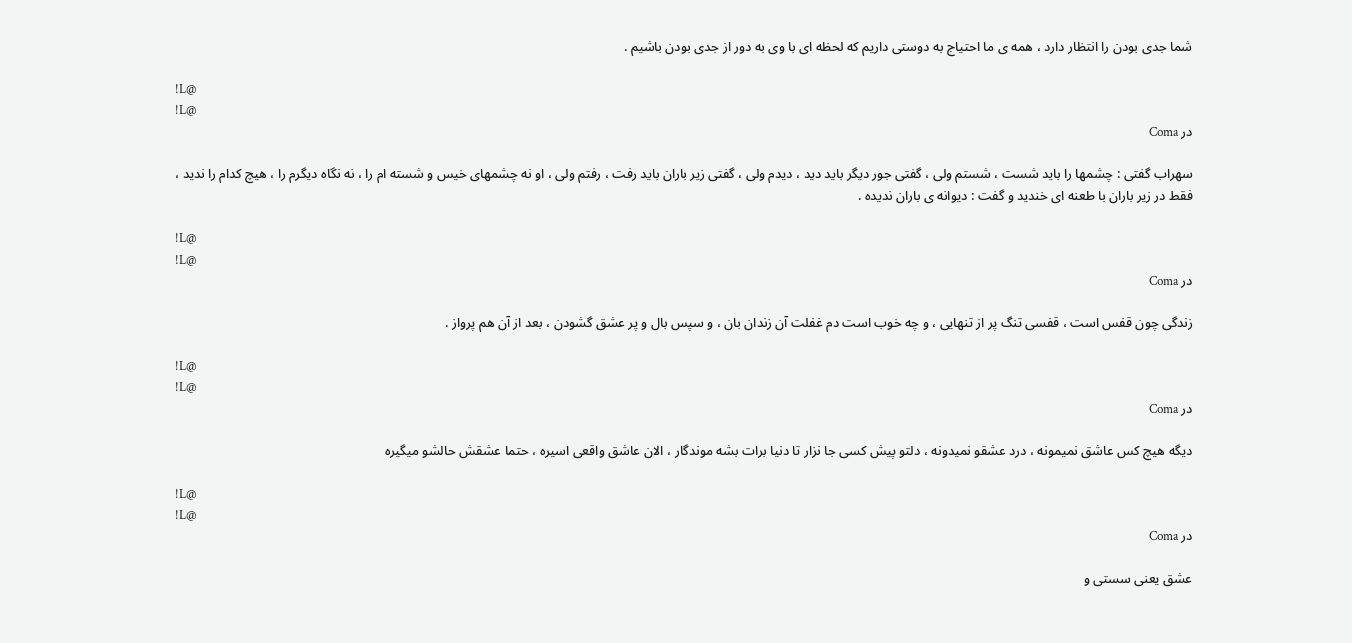شما جدی بودن را انتظار دارد ، همه ی ما احتیاج به دوستی داریم که لحظه ای با وی به دور از جدی بودن باشیم .

!L@
!L@
در Coma

سهراب گفتی : چشمها را باید شست ، شستم ولی ، گفتی جور دیگر باید دید ، دیدم ولی ، گفتی زیر باران باید رفت ، رفتم ولی ، او نه چشمهای خیس و شسته ام را ، نه نگاه دیگرم را ، هیچ کدام را ندید ، فقط در زیر باران با طعنه ای خندید و گفت : دیوانه ی باران ندیده .

!L@
!L@
در Coma

زندگی چون قفس است ، قفسی تنگ پر از تنهایی ، و چه خوب است دم غفلت آن زندان بان ، و سپس بال و پر عشق گشودن ، بعد از آن هم پرواز .

!L@
!L@
در Coma

دیگه هیچ کس عاشق نمیمونه ، درد عشقو نمیدونه ، دلتو پیش کسی جا نزار تا دنیا برات بشه موندگار ، الان عاشق واقعی اسیره ، حتما عشقش حالشو میگیره

!L@
!L@
در Coma

عشق یعنی سستی و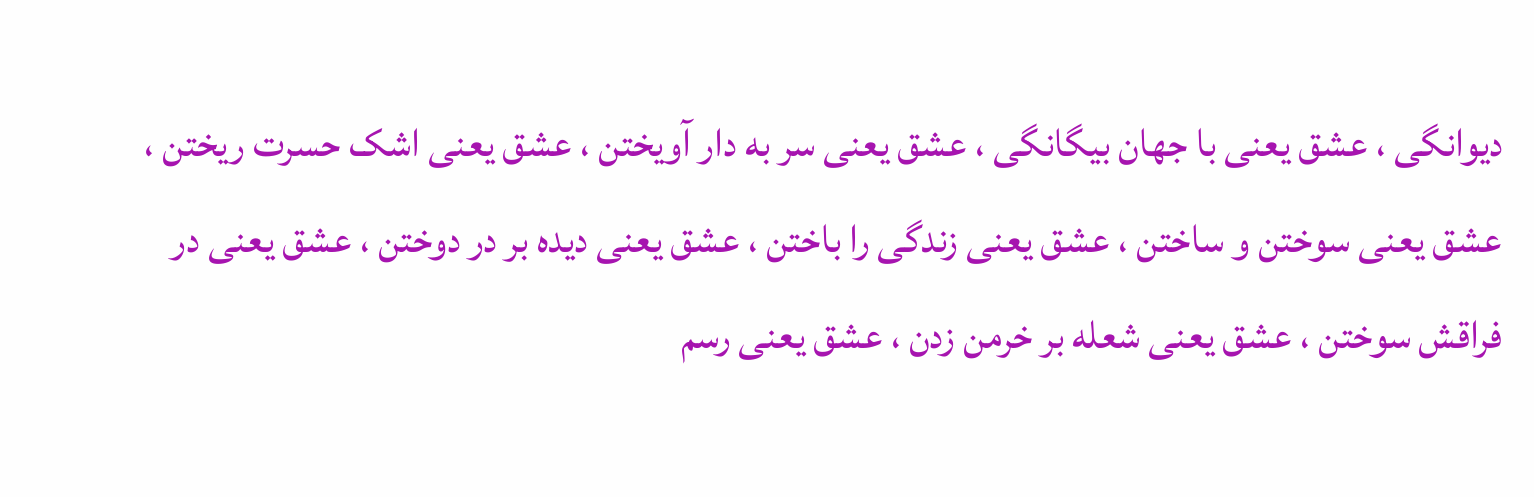دیوانگی ، عشق یعنی با جهان بیگانگی ، عشق یعنی سر به دار آویختن ، عشق یعنی اشک حسرت ریختن ، عشق یعنی سوختن و ساختن ، عشق یعنی زندگی را باختن ، عشق یعنی دیده بر در دوختن ، عشق یعنی در فراقش سوختن ، عشق یعنی شعله بر خرمن زدن ، عشق یعنی رسم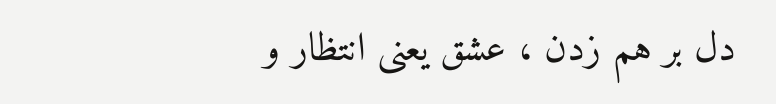دل بر هم زدن ، عشق یعنی انتظار و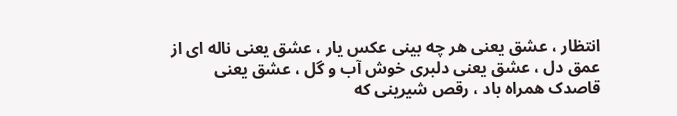انتظار ، عشق یعنی هر چه بینی عکس یار ، عشق یعنی ناله ای از عمق دل ، عشق یعنی دلبری خوش آب و گل ، عشق یعنی قاصدک همراه باد ، رقص شیرینی که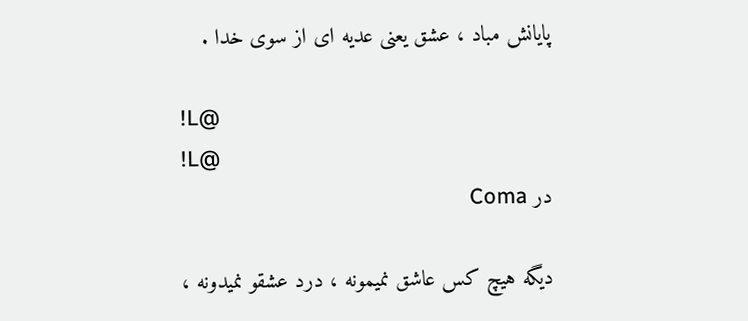پایانش مباد ، عشق یعنی عدیه ای از سوی خدا .

!L@
!L@
در Coma

دیگه هیچ کس عاشق نمیمونه ، درد عشقو نمیدونه ،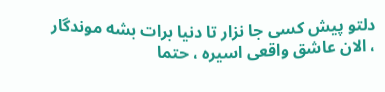دلتو پیش کسی جا نزار تا دنیا برات بشه موندگار ، الان عاشق واقعی اسیره ، حتما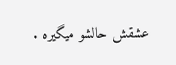عشقش حالشو میگیره .